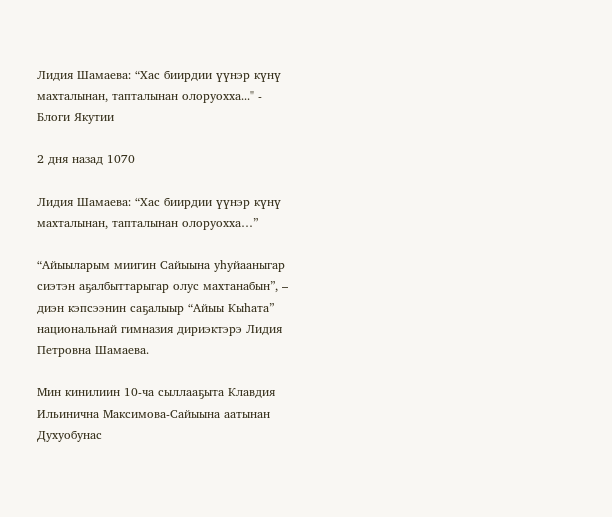Лидия Шамаева: “Хас биирдии үүнэр күнү махталынан, тапталынан олоруохха..." - Блоги Якутии

2 дня назад 1070

Лидия Шамаева: “Хас биирдии үүнэр күнү махталынан, тапталынан олоруохха…”

“Айыыларым миигин Сайыына уһуйааныгар сиэтэн аҕалбыттарыгар олус махтанабын”, – диэн кэпсээнин саҕалыыр “Айыы Кыһата” национальнай гимназия дириэктэрэ Лидия Петровна Шамаева.

Мин кинилиин 10-ча сыллааҕыта Клавдия Ильинична Максимова-Сайыына аатынан Духуобунас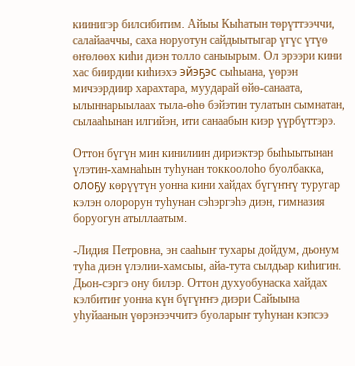киинигэр билсибитим. Айыы Кыһатын төрүттээччи, салайааччы, саха норуотун сайдыытыгар үгүс үтүө өҥөлөөх киһи диэн толло саныырым. Ол эрээри кини хас биирдии киһиэхэ эйэҕэс сыһыана, үөрэн мичээрдиир харахтара, муударай өйө-санаата, ылыннарыылаах тыла-өһө бэйэтин тулатын сымнатан, сылааһынан илгийэн, ити санаабын киэр үүрбүттэрэ.

Оттон бүгүн мин кинилиин дириэктэр быһыытынан үлэтин-хамнаһын туһунан токкоолоһо буолбакка, олоҕу көрүүтүн уонна кини хайдах бүгүҥҥү туругар кэлэн олорорун туһунан сэһэргэһэ диэн, гимназия боруогун атыллаатым.

-Лидия Петровна, эн сааһыҥ тухары дойдум, дьонум туһа диэн үлэлии-хамсыы, айа-тута сылдьар киһигин. Дьон-сэргэ ону билэр. Оттон духуобунаска хайдах кэлбитиҥ уонна күн бүгүҥҥэ диэри Сайыына уһуйаанын үөрэнээччитэ буоларыҥ туһунан кэпсээ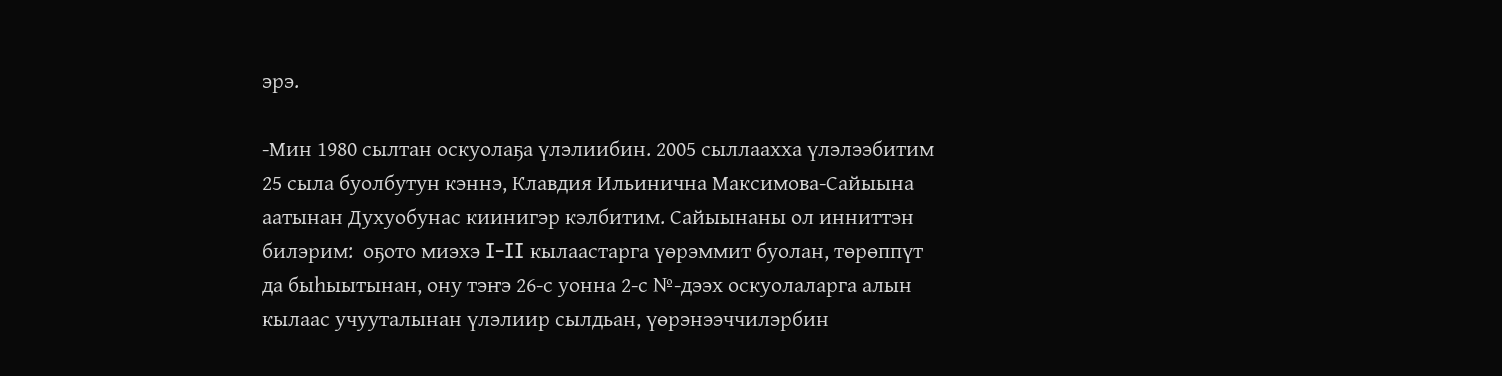эрэ.

-Мин 1980 сылтан оскуолаҕа үлэлиибин. 2005 сыллаахха үлэлээбитим 25 сыла буолбутун кэннэ, Клавдия Ильинична Максимова-Сайыына аатынан Духуобунас киинигэр кэлбитим. Сайыынаны ол инниттэн билэрим:  оҕото миэхэ I-II кылаастарга үөрэммит буолан, төрөппүт да быһыытынан, ону тэҥэ 26-с уонна 2-с №-дээх оскуолаларга алын кылаас учууталынан үлэлиир сылдьан, үөрэнээччилэрбин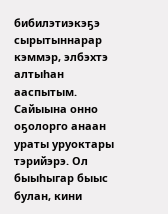бибилэтиэкэҕэ сырытыннарар кэммэр, элбэхтэ алтыһан ааспытым. Сайыына онно оҕолорго анаан ураты уруоктары тэрийэрэ. Ол быыһыгар быыс булан, кини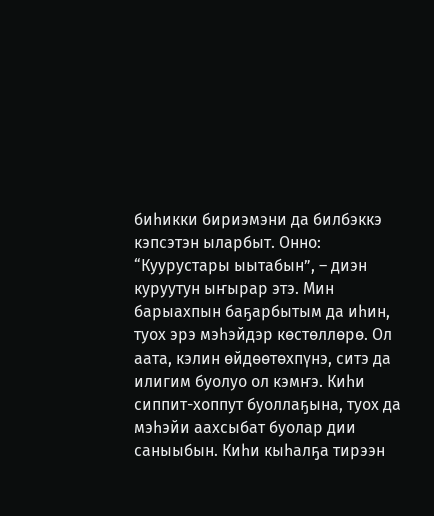биһикки бириэмэни да билбэккэ кэпсэтэн ыларбыт. Онно: “Куурустары ыытабын”, – диэн куруутун ыҥырар этэ. Мин барыахпын баҕарбытым да иһин, туох эрэ мэһэйдэр көстөллөрө. Ол аата, кэлин өйдөөтөхпүнэ, ситэ да илигим буолуо ол кэмҥэ. Киһи сиппит-хоппут буоллаҕына, туох да мэһэйи аахсыбат буолар дии саныыбын. Киһи кыһалҕа тирээн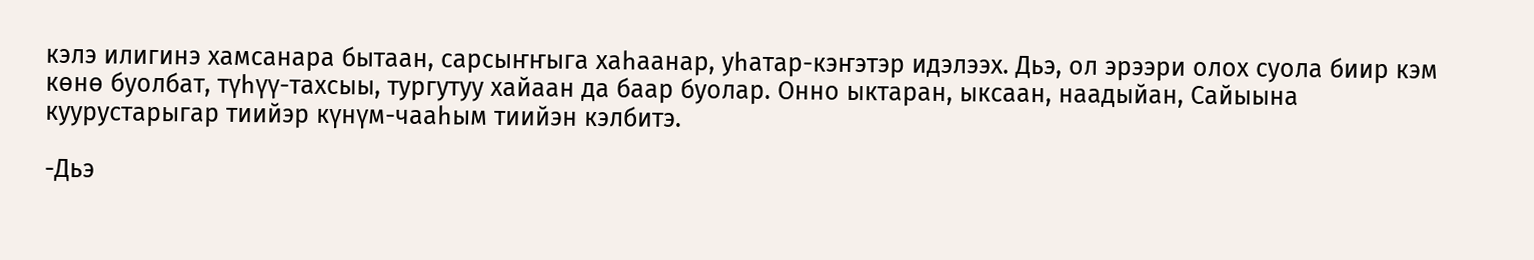кэлэ илигинэ хамсанара бытаан, сарсыҥҥыга хаһаанар, уһатар-кэҥэтэр идэлээх. Дьэ, ол эрээри олох суола биир кэм көнө буолбат, түһүү-тахсыы, тургутуу хайаан да баар буолар. Онно ыктаран, ыксаан, наадыйан, Сайыына куурустарыгар тиийэр күнүм-чааһым тиийэн кэлбитэ.

-Дьэ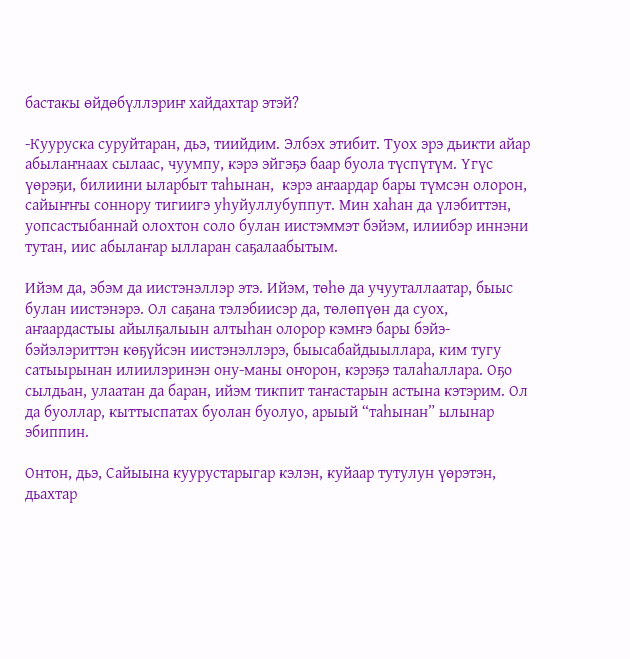бастакы өйдөбүллэриҥ хайдахтар этэй?

-Кууруска суруйтаран, дьэ, тиийдим. Элбэх этибит. Туох эрэ дьикти айар абылаҥнаах сылаас, чуумпу, кэрэ эйгэҕэ баар буола түспүтүм. Үгүс үөрэҕи, билиини ыларбыт таһынан,  кэрэ аҥаардар бары түмсэн олорон, сайыҥҥы соннору тигиигэ уһуйуллубуппут. Мин хаһан да үлэбиттэн, уопсастыбаннай олохтон соло булан иистэммэт бэйэм, илиибэр иннэни тутан, иис абылаҥар ылларан саҕалаабытым.

Ийэм да, эбэм да иистэнэллэр этэ. Ийэм, төһө да учууталлаатар, быыс булан иистэнэрэ. Ол саҕана тэлэбиисэр да, төлөпүөн да суох, аҥаардастыы айылҕалыын алтыһан олорор кэмҥэ бары бэйэ-бэйэлэриттэн көҕүйсэн иистэнэллэрэ, быысабайдыыллара, ким тугу сатыырынан илиилэринэн ону-маны оҥорон, кэрэҕэ талаһаллара. Оҕо сылдьан, улаатан да баран, ийэм тикпит таҥастарын астына кэтэрим. Ол да буоллар, кыттыспатах буолан буолуо, арыый “таһынан” ылынар эбиппин.

Онтон, дьэ, Сайыына куурустарыгар кэлэн, куйаар тутулун үөрэтэн, дьахтар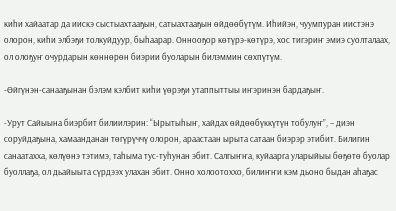киһи хайаатар да иискэ сыстыахтааҕын, сатыахтааҕын өйдөөбүтүм. Иһийэн, чуумпуран иистэнэ олорон, киһи элбэҕи толкуйдуур, быһаарар. Оннооҕор көтүрэ-көтүрэ, хос тигэриҥ эмиэ суолталаах, ол олоҕуҥ очурдарын көннөрөн биэрии буоларын билэммин сөхпүтүм.

-Өйгүнэн-санааҕынан бэлэм кэлбит киһи үөрэҕи утаппыттыы иҥэринэн бардаҕыҥ.

-Урут Сайыына биэрбит билиилэрин: “Ырытыһыҥ, хайдах өйдөөбүккүтүн тобулуҥ”, – диэн соруйдаҕына, хамаанданан төгүрүччү олорон, араастаан ырыта сатаан биэрэр этибит. Билигин санаатахха, көлүөнэ тэтимэ, таһыма тус-туһунан эбит. Салгыҥҥа, куйаарга уларыйыы бөҕөтө буолар буоллаҕа, ол дьайыыта сүрдээх улахан эбит. Онно холоотоххо, билиҥҥи кэм дьоно быдан аһаҕас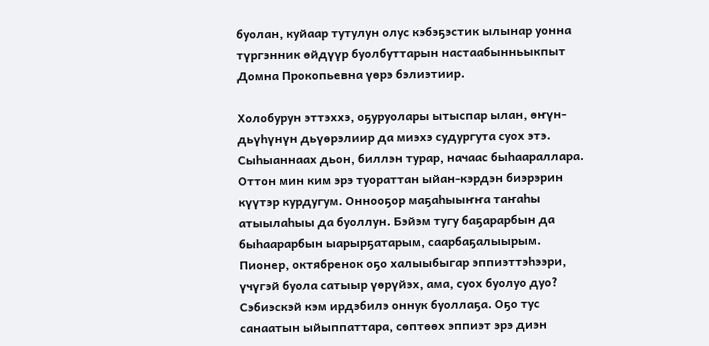буолан, куйаар тутулун олус кэбэҕэстик ылынар уонна түргэнник өйдүүр буолбуттарын настаабынньыкпыт Домна Прокопьевна үөрэ бэлиэтиир.

Холобурун эттэххэ, оҕуруолары ытыспар ылан, өҥүн-дьүһүнүн дьүөрэлиир да миэхэ судургута суох этэ. Сыһыаннаах дьон, биллэн турар, начаас быһаараллара. Оттон мин ким эрэ туораттан ыйан-кэрдэн биэрэрин күүтэр курдугум. Оннооҕор маҕаһыыҥҥа таҥаһы атыылаһыы да буоллун. Бэйэм тугу баҕарарбын да быһаарарбын ыарырҕатарым, саарбаҕалыырым. Пионер, октябренок оҕо халыыбыгар эппиэттэһээри, үчүгэй буола сатыыр үөрүйэх, ама, суох буолуо дуо? Сэбиэскэй кэм ирдэбилэ оннук буоллаҕа. Оҕо тус санаатын ыйыппаттара, сөптөөх эппиэт эрэ диэн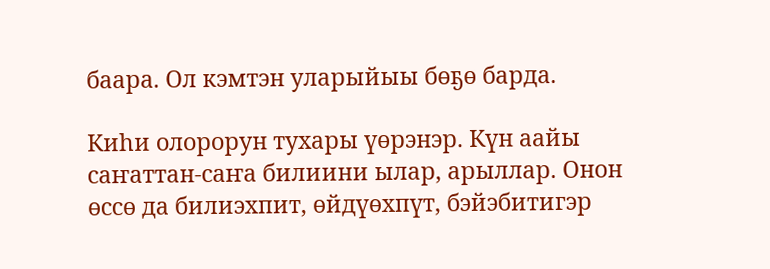баара. Ол кэмтэн уларыйыы бөҕө барда.

Киһи олорорун тухары үөрэнэр. Күн аайы саҥаттан-саҥа билиини ылар, арыллар. Онон өссө да билиэхпит, өйдүөхпүт, бэйэбитигэр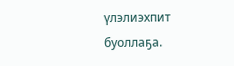үлэлиэхпит буоллаҕа.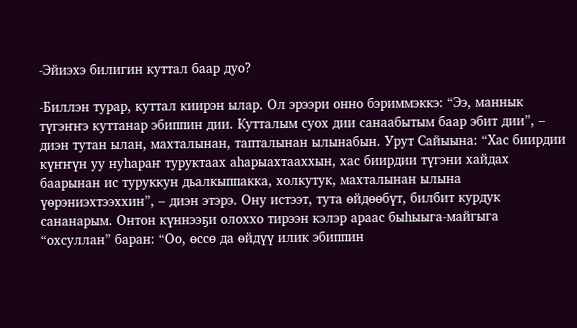-Эйиэхэ билигин куттал баар дуо?

-Биллэн турар, куттал киирэн ылар. Ол эрээри онно бэриммэккэ: “Ээ, маннык түгэҥҥэ куттанар эбиппин дии. Кутталым суох дии санаабытым баар эбит дии”, – диэн тутан ылан, махталынан, тапталынан ылынабын. Урут Сайыына: “Хас биирдии күҥҥүн уу нуһараҥ туруктаах аһарыахтааххын, хас биирдии түгэни хайдах баарынан ис туруккун дьалкыппакка, холкутук, махталынан ылына үөрэниэхтээххин”, – диэн этэрэ. Ону истээт, тута өйдөөбүт, билбит курдук сананарым. Онтон күннээҕи олоххо тирээн кэлэр араас быһыыга-майгыга “охсуллан” баран: “Оо, өссө да өйдүү илик эбиппин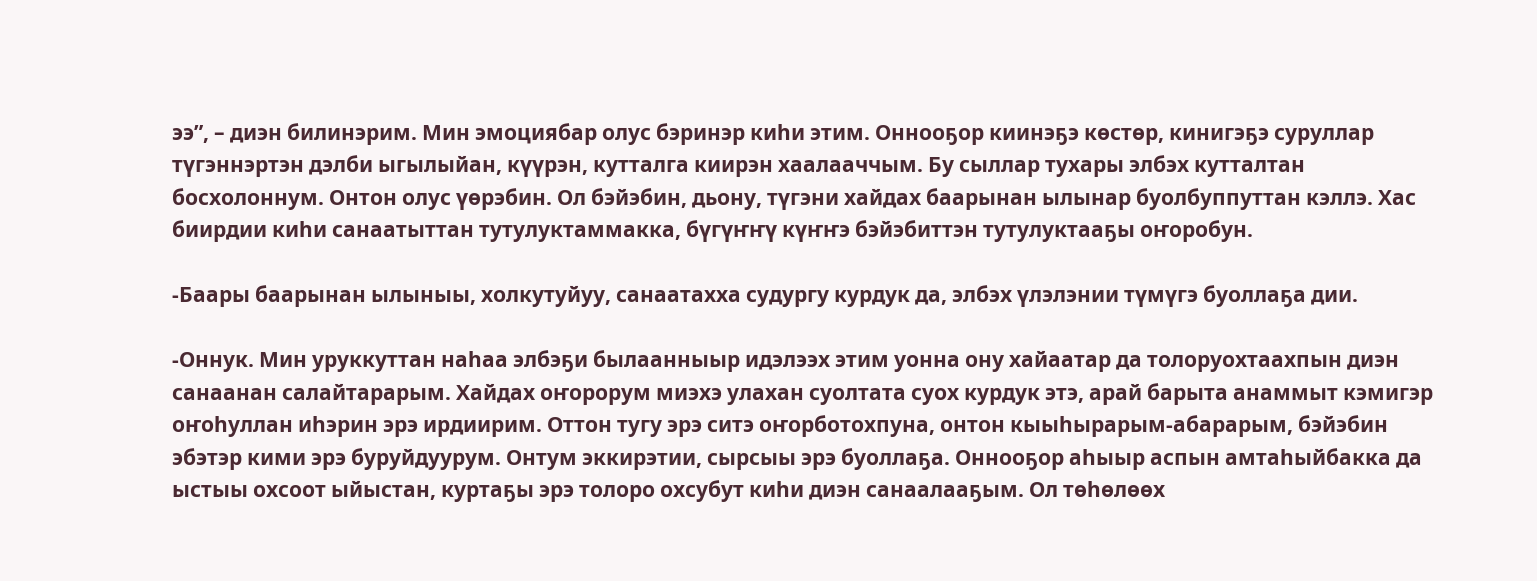ээ”, – диэн билинэрим. Мин эмоциябар олус бэринэр киһи этим. Оннооҕор киинэҕэ көстөр, кинигэҕэ суруллар түгэннэртэн дэлби ыгылыйан, күүрэн, кутталга киирэн хаалааччым. Бу сыллар тухары элбэх кутталтан босхолоннум. Онтон олус үөрэбин. Ол бэйэбин, дьону, түгэни хайдах баарынан ылынар буолбуппуттан кэллэ. Хас биирдии киһи санаатыттан тутулуктаммакка, бүгүҥҥү күҥҥэ бэйэбиттэн тутулуктааҕы оҥоробун.

-Баары баарынан ылыныы, холкутуйуу, санаатахха судургу курдук да, элбэх үлэлэнии түмүгэ буоллаҕа дии.

-Оннук. Мин уруккуттан наһаа элбэҕи былаанныыр идэлээх этим уонна ону хайаатар да толоруохтаахпын диэн санаанан салайтарарым. Хайдах оҥорорум миэхэ улахан суолтата суох курдук этэ, арай барыта анаммыт кэмигэр оҥоһуллан иһэрин эрэ ирдиирим. Оттон тугу эрэ ситэ оҥорботохпуна, онтон кыыһырарым-абарарым, бэйэбин эбэтэр кими эрэ буруйдуурум. Онтум эккирэтии, сырсыы эрэ буоллаҕа. Оннооҕор аһыыр аспын амтаһыйбакка да ыстыы охсоот ыйыстан, куртаҕы эрэ толоро охсубут киһи диэн санаалааҕым. Ол төһөлөөх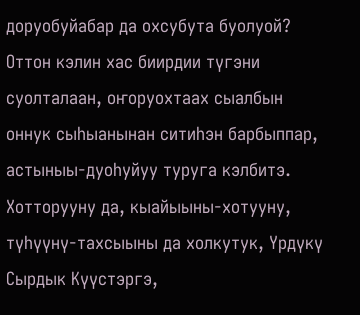доруобуйабар да охсубута буолуой? Оттон кэлин хас биирдии түгэни суолталаан, оҥоруохтаах сыалбын оннук сыһыанынан ситиһэн барбыппар, астыныы-дуоһуйуу туруга кэлбитэ. Хотторууну да, кыайыыны-хотууну, түһүүнү-тахсыыны да холкутук, Үрдүкү Сырдык Күүстэргэ,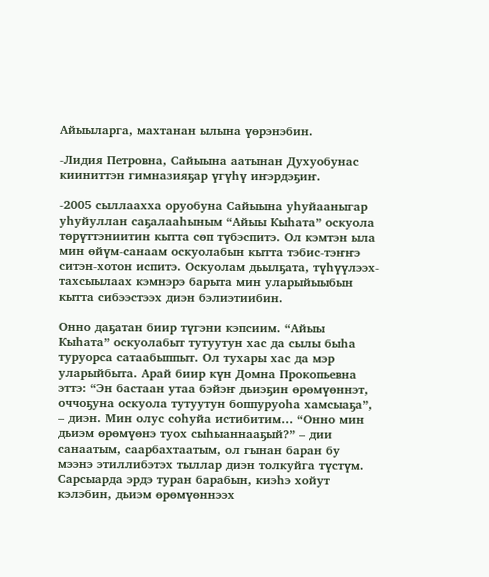Айыыларга, махтанан ылына үөрэнэбин.

-Лидия Петровна, Сайыына аатынан Духуобунас кииниттэн гимназияҕар үгүһү иҥэрдэҕиҥ.

-2005 сыллаахха оруобуна Сайыына уһуйааныгар уһуйуллан саҕалааһыным “Айыы Кыһата” оскуола төрүттэниитин кытта сөп түбэспитэ. Ол кэмтэн ыла мин өйүм-санаам оскуолабын кытта тэбис-тэҥҥэ ситэн-хотон испитэ. Оскуолам дьылҕата, түһүүлээх-тахсыылаах кэмнэрэ барыта мин уларыйыыбын кытта сибээстээх диэн бэлиэтиибин.

Онно даҕатан биир түгэни кэпсиим. “Айыы Кыһата” оскуолабыт тутуутун хас да сылы быһа туруорса сатаабыппыт. Ол тухары хас да мэр уларыйбыта. Арай биир күн Домна Прокопьевна эттэ: “Эн бастаан утаа бэйэҥ дьиэҕин өрөмүөннэт, оччоҕуна оскуола тутуутун боппуруоһа хамсыаҕа”, – диэн. Мин олус соһуйа истибитим… “Онно мин дьиэм өрөмүөнэ туох сыһыаннааҕый?” – дии санаатым, саарбахтаатым, ол гынан баран бу мээнэ этиллибэтэх тыллар диэн толкуйга түстүм. Сарсыарда эрдэ туран барабын, киэһэ хойут кэлэбин, дьиэм өрөмүөннээх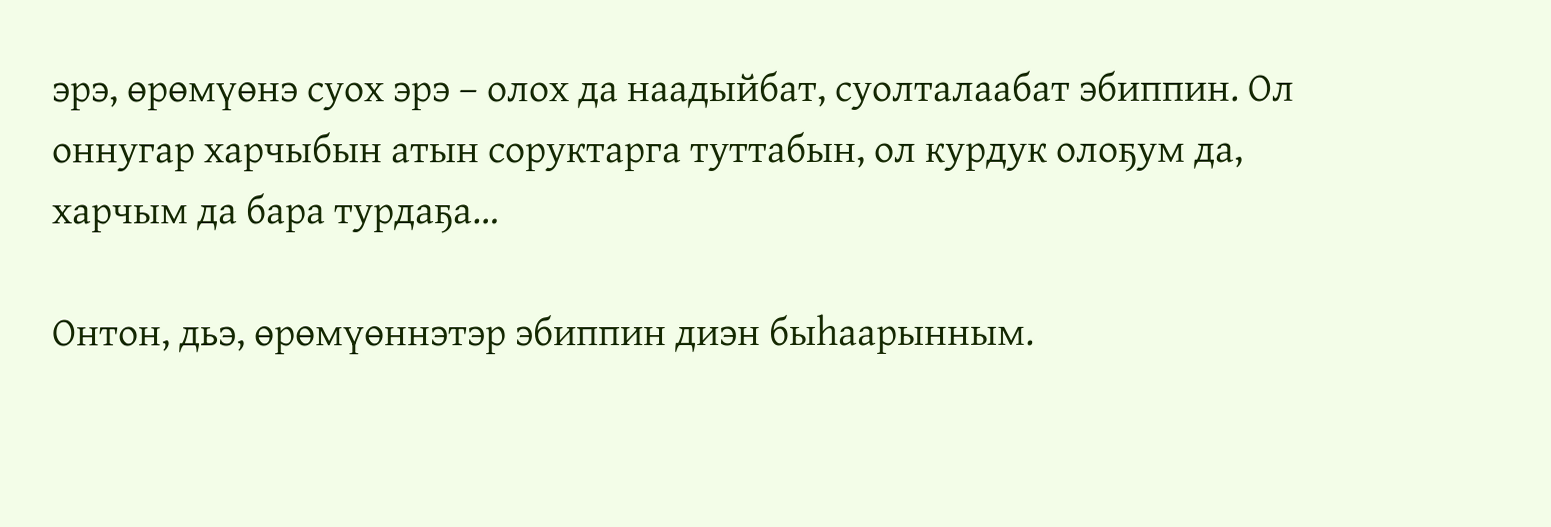эрэ, өрөмүөнэ суох эрэ – олох да наадыйбат, суолталаабат эбиппин. Ол оннугар харчыбын атын соруктарга туттабын, ол курдук олоҕум да, харчым да бара турдаҕа…

Онтон, дьэ, өрөмүөннэтэр эбиппин диэн быһаарынным.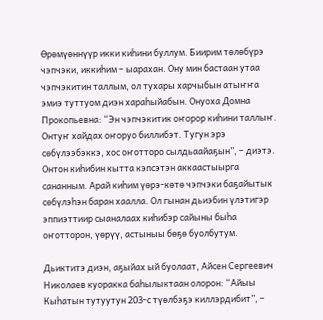Өрөмүөннүүр икки киһини буллум. Биирим төлөбүрэ чэпчэки, иккиһим – ыарахан. Ону мин бастаан утаа чэпчэкитин таллым, ол тухары харчыбын атыҥҥа эмиэ туттуом диэн хараһыйабын. Онуоха Домна Прокопьевна: “Эн чэпчэкитик оҥорор киһини таллыҥ. Онтуҥ хайдах оҥоруо биллибэт. Тугун эрэ сөбүлээбэккэ, хос оҥотторо сылдьаайаҕын”, – диэтэ. Онтон киһибин кытта кэпсэтэн аккаастыырга сананным. Арай киһим үөрэ-көтө чэпчэки баҕайытык сөбүлэһэн баран хаалла. Ол гынан дьиэбин үлэтигэр эппиэттиир сыаналаах киһибэр сайыны быһа оҥотторон, үөрүү, астыныы бөҕө буолбутум.

Дьиктитэ диэн, аҕыйах ый буолаат, Айсен Сергеевич Николаев куоракка баһылыктаан олорон: “Айыы Кыһатын тутуутун 203-с түөлбэҕэ киллэрдибит”, –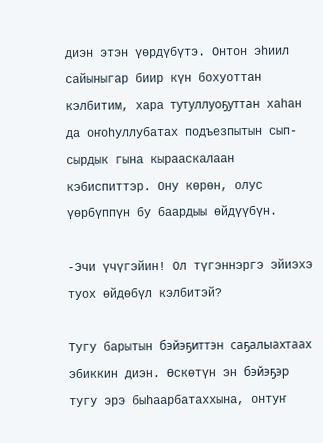диэн этэн үөрдүбүтэ. Онтон эһиил сайыныгар биир күн бохуоттан кэлбитим, хара тутуллуоҕуттан хаһан да оҥоһуллубатах подъезпытын сып-сырдык гына кырааскалаан кэбиспиттэр. Ону көрөн, олус үөрбүппүн бу баардыы өйдүүбүн.

-Эчи үчүгэйин! Ол түгэннэргэ эйиэхэ туох өйдөбүл кэлбитэй?

Тугу барытын бэйэҕиттэн саҕалыахтаах эбиккин диэн. Өскөтүн эн бэйэҕэр тугу эрэ быһаарбатаххына, онтуҥ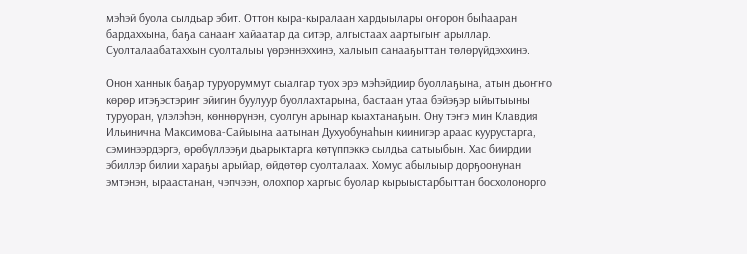мэһэй буола сылдьар эбит. Оттон кыра-кыралаан хардыылары оҥорон быһааран бардаххына, баҕа санааҥ хайаатар да ситэр, алгыстаах аартыгыҥ арыллар. Суолталаабатаххын суолталыы үөрэннэххинэ, халыып санааҕыттан төлөрүйдэххинэ.

Онон ханнык баҕар туруоруммут сыалгар туох эрэ мэһэйдиир буоллаҕына, атын дьоҥҥо көрөр итэҕэстэриҥ эйигин буулуур буоллахтарына, бастаан утаа бэйэҕэр ыйытыыны туруоран, үлэлэһэн, көннөрүнэн, суолгун арынар кыахтанаҕын. Ону тэҥэ мин Клавдия Ильинична Максимова-Сайыына аатынан Духуобунаһын киинигэр араас куурустарга, сэминээрдэргэ, өрөбүллээҕи дьарыктарга көтүппэккэ сылдьа сатыыбын. Хас биирдии эбиллэр билии хараҕы арыйар, өйдөтөр суолталаах. Хомус абылыыр дорҕоонунан эмтэнэн, ыраастанан, чэпчээн, олохпор харгыс буолар кырыыстарбыттан босхолонорго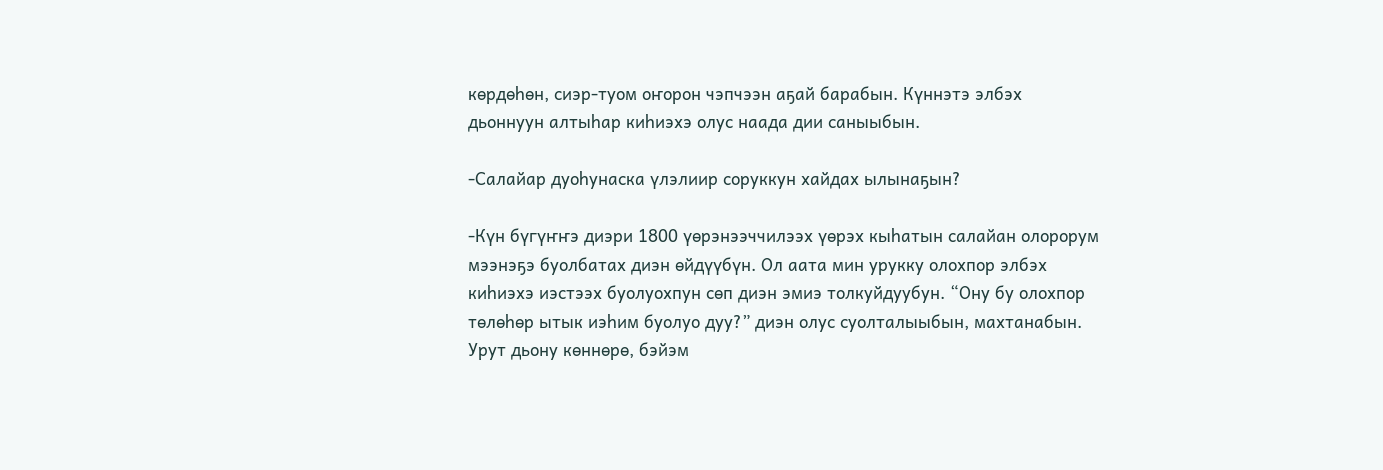көрдөһөн, сиэр-туом оҥорон чэпчээн аҕай барабын. Күннэтэ элбэх дьоннуун алтыһар киһиэхэ олус наада дии саныыбын.

-Салайар дуоһунаска үлэлиир соруккун хайдах ылынаҕын?

-Күн бүгүҥҥэ диэри 1800 үөрэнээччилээх үөрэх кыһатын салайан олорорум мээнэҕэ буолбатах диэн өйдүүбүн. Ол аата мин урукку олохпор элбэх киһиэхэ иэстээх буолуохпун сөп диэн эмиэ толкуйдуубун. “Ону бу олохпор төлөһөр ытык иэһим буолуо дуу?” диэн олус суолталыыбын, махтанабын. Урут дьону көннөрө, бэйэм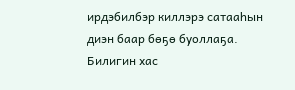ирдэбилбэр киллэрэ сатааһын диэн баар бөҕө буоллаҕа. Билигин хас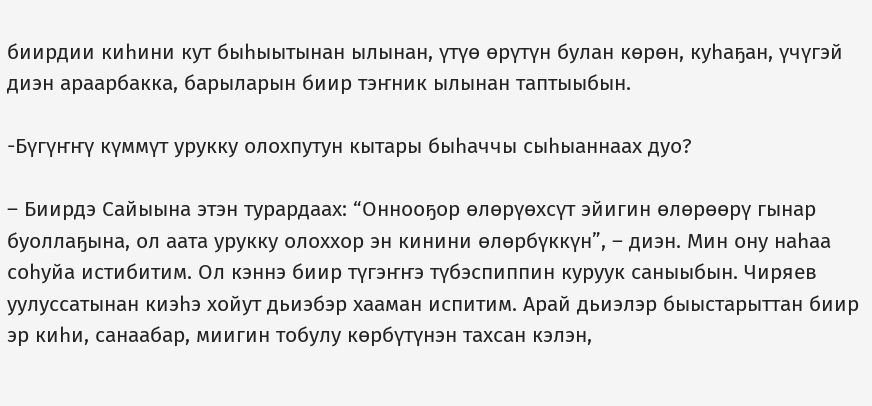биирдии киһини кут быһыытынан ылынан, үтүө өрүтүн булан көрөн, куһаҕан, үчүгэй диэн араарбакка, барыларын биир тэҥник ылынан таптыыбын.

-Бүгүҥҥү күммүт урукку олохпутун кытары быһаччы сыһыаннаах дуо?

– Биирдэ Сайыына этэн турардаах: “Оннооҕор өлөрүөхсүт эйигин өлөрөөрү гынар буоллаҕына, ол аата урукку олоххор эн кинини өлөрбүккүн”, – диэн. Мин ону наһаа соһуйа истибитим. Ол кэннэ биир түгэҥҥэ түбэспиппин куруук саныыбын. Чиряев уулуссатынан киэһэ хойут дьиэбэр хааман испитим. Арай дьиэлэр быыстарыттан биир эр киһи, санаабар, миигин тобулу көрбүтүнэн тахсан кэлэн,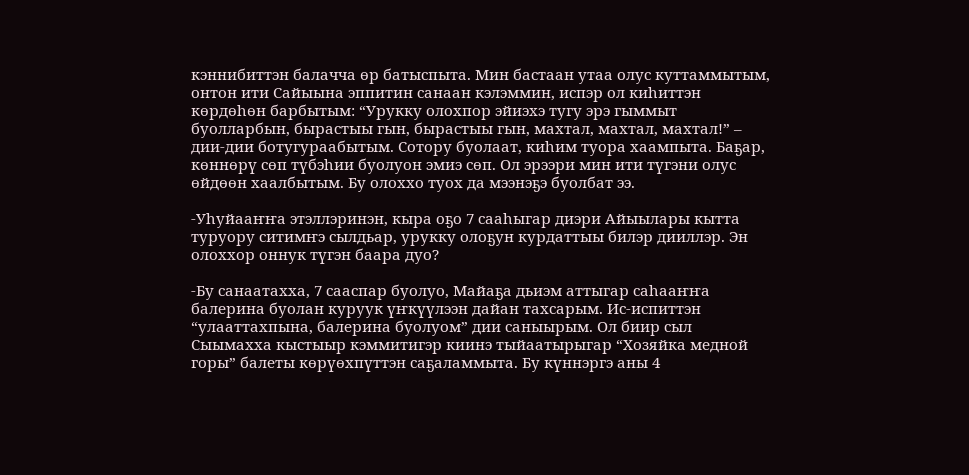кэннибиттэн балачча өр батыспыта. Мин бастаан утаа олус куттаммытым, онтон ити Сайыына эппитин санаан кэлэммин, испэр ол киһиттэн көрдөһөн барбытым: “Урукку олохпор эйиэхэ тугу эрэ гыммыт буолларбын, бырастыы гын, бырастыы гын, махтал, махтал, махтал!” – дии-дии ботугураабытым. Сотору буолаат, киһим туора хаампыта. Баҕар, көннөрү сөп түбэһии буолуон эмиэ сөп. Ол эрээри мин ити түгэни олус өйдөөн хаалбытым. Бу олоххо туох да мээнэҕэ буолбат ээ.

-Уһуйааҥҥа этэллэринэн, кыра оҕо 7 сааһыгар диэри Айыылары кытта туруору ситимҥэ сылдьар, урукку олоҕун курдаттыы билэр дииллэр. Эн олоххор оннук түгэн баара дуо?

-Бу санаатахха, 7 сааспар буолуо, Майаҕа дьиэм аттыгар саһааҥҥа балерина буолан куруук үҥкүүлээн дайан тахсарым. Ис-испиттэн “улааттахпына, балерина буолуом” дии саныырым. Ол биир сыл Сыымахха кыстыыр кэммитигэр киинэ тыйаатырыгар “Хозяйка медной горы” балеты көрүөхпүттэн саҕаламмыта. Бу күннэргэ аны 4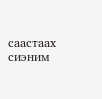саастаах сиэним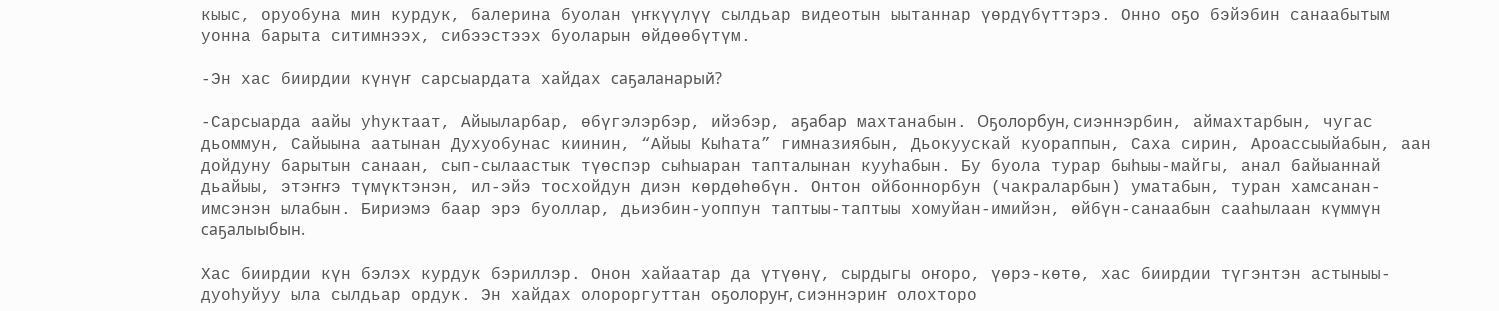кыыс, оруобуна мин курдук, балерина буолан үҥкүүлүү сылдьар видеотын ыытаннар үөрдүбүттэрэ. Онно оҕо бэйэбин санаабытым уонна барыта ситимнээх, сибээстээх буоларын өйдөөбүтүм.

-Эн хас биирдии күнүҥ сарсыардата хайдах саҕаланарый?

-Сарсыарда аайы уһуктаат, Айыыларбар, өбүгэлэрбэр, ийэбэр, аҕабар махтанабын. Оҕолорбун, сиэннэрбин, аймахтарбын, чугас дьоммун, Сайыына аатынан Духуобунас киинин, “Айыы Кыһата” гимназиябын, Дьокуускай куораппын, Саха сирин, Ароассыыйабын, аан дойдуну барытын санаан, сып-сылаастык түөспэр сыһыаран тапталынан кууһабын. Бу буола турар быһыы-майгы, анал байыаннай дьайыы, этэҥҥэ түмүктэнэн, ил-эйэ тосхойдун диэн көрдөһөбүн. Онтон ойбоннорбун (чакраларбын) уматабын, туран хамсанан-имсэнэн ылабын. Бириэмэ баар эрэ буоллар, дьиэбин-уоппун таптыы-таптыы хомуйан-имийэн, өйбүн-санаабын сааһылаан күммүн саҕалыыбын.

Хас биирдии күн бэлэх курдук бэриллэр. Онон хайаатар да үтүөнү, сырдыгы оҥоро, үөрэ-көтө, хас биирдии түгэнтэн астыныы-дуоһуйуу ыла сылдьар ордук. Эн хайдах олороргуттан оҕолоруҥ, сиэннэриҥ олохторо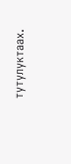тутулуктаах.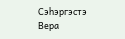Сэһэргэстэ Вера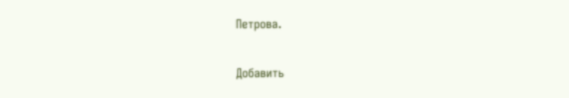Петрова.

Добавить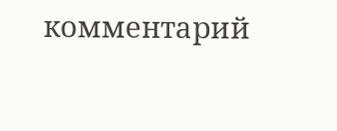комментарий